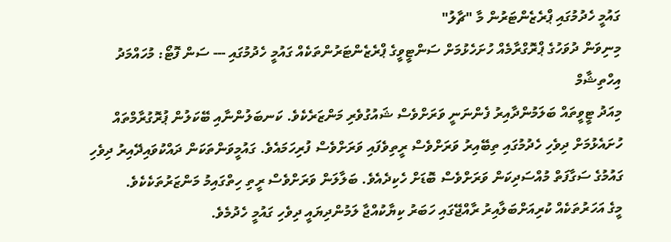ގައުމީ ހެދުމުގައި ޕްރެޒެންޓަރުން މާ "ޗާލު"
މިނިވަން ދުވަހުގެ ޕްރޮގްރާމެއް ހުށަހެޅުމަށް ސަންޓީވީގެ ޕްރެޒެންޓަރުންތަކެއް ގައުމީ ހެދުމުގައި --- ސަން ފޮޓޯ: މުހައްމަދު އިހްތިޝާމް
މިއަދު ޓީވީތައް ބަލަމުންދާއިރު ފެންނަނީ ވަރަށްވެސް ޝައުގުވެރި މަންޒަރެކެވެ. ކަނބަލުންނާއި ބޭކަލުން ޕުރޮގުރާމްތައް ހުށައެޅުމަށް ދިވެހި ހެދުމުގައި ތިބޭއިރު ވަރަށްވެސް ރީތިވެފައި ވަރަށްވެސް ފުރިހަމައެވެ. ގައުމީވަންތަކަން ދައްކުވައިދޭއިރު ދިވެހި ގައުމުގެ ސަގާފަތް މުއްސަދިކަން ވަރަށްވެސް ބޮޑަށް ހެކިދެއެވެ. ބަލާލަން ވަރަށްވެސް ރީތި ހިތްގައިމު މަންޒަރުތަކެކެވެ.
މީގެ އަހަރުތަކެއް ކުރިއަށްބަލާއިރު ރާއްޖޭގައި ހަބަރު ކިޔާކުއްޖާ ލަމުންދިޔައީ ދިވެހި ގައުމީ ހެދުމެވެ.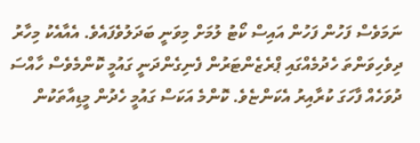ނަމަވެސް ފަހުން ފަހުން އައިސް ކޯޓު ލުމަށް މިވަނީ ބަދަލުވެފައެވެ. އެއާއެކު މިހާރު ދިވެހިވަންތަ ހެދުމެއްގައި ޕްރެޒެންޓަރުން ފެނިގެންދަނީ ގައުމީ ކޮންމެވެސް ހާއްސަ ދުވަހެއް ފާހަގަ ކުރާއިރު އެކަންޏެވެ. ކޮންމެ އަކަސް ގައުމީ ހެދުން މީޑިއާތަކުން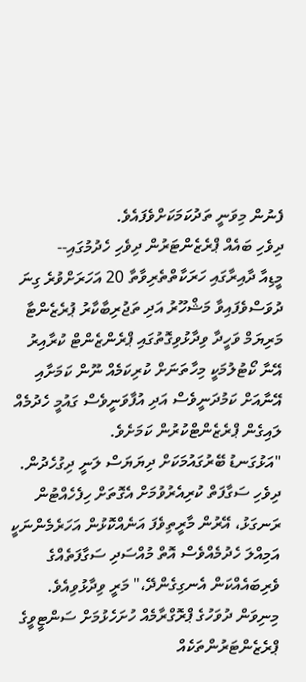ފެނުން މިވަނީ ތަދުކަމަކަށްވެފައެވެ.
ދިވެހި ބައެއް ޕްރެޒެންޓަރުން ދިވެހި ހެދުމުގައި--
މީޑިއާ ދާއިރާގައި ހަރަކާތްތެރިވާތާ 20 އަހަރަށްވުރެ ގިނަ ދުވަސްވެފައިވާ މަޝްހޫރު އަދި ތަޖުރިބާކާރު ޕުރެޒެންޓާ މަރިޔަމް ވަހީދާ ވިދާޅުވިގޮތުގައި ޕްރެންޒެންޓް ކުރާއިރު އޭނާ ކޯޓުލުމަކީ މިހާތަނަށް ކުރިކަމެއް ނޫން ކަމަށާއި އޭނާއަށް ކަމުދަނީވެސް އަދި އުފާވަނީވެސް ގައުމީ ހެދުމެއް ލައިގެން ޕްރެޒެންޓްކުރުން ކަމަށެވެ.
"އަޅުގަނޑު ބޭރުގައުމަކަށް ދިޔަޔަސް ލަނީ ދިގުހެދުން. ދިވެހި ސަގާފަތް ކުރިއެރުވުމަށް އެގޮތަށް ހިފެހެއްޓުން ރަނގަޅު، އޭރުން މާރީތިވެފަ އަނެއްކޮޅުން އަހަރެމެންނަކީ އަމިއްލަ ހެދުމެއްވެސް އޮތް މުއްސަދި ސަގާފަތެއްގެ ވެރިބައެއްކަން އެނގިގެންދޭ،" މަރީ ވިދާޅުވިއެވެ.
މިނިވަން ދުވަހުގެ ޕްރޮގްރާމެއް ހުށަހެޅުމަށް ސަންޓީވީގެ ޕްރެޒެންޓަރުންތަކެއް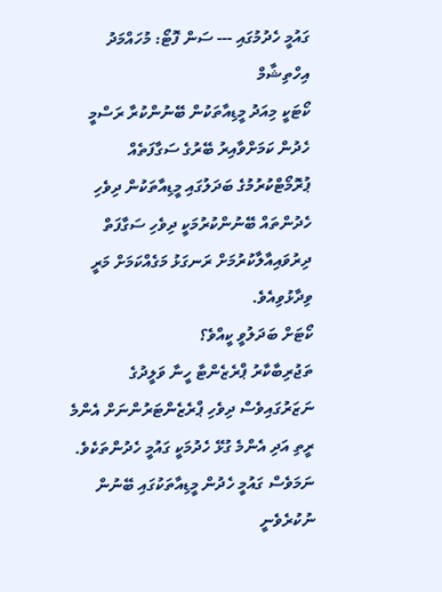ގައުމީ ހެދުމުގައި --- ސަން ފޮޓޯ: މުހައްމަދު އިހްތިޝާމް
ކޯޓަކީ މިއަދު މީޑިއާތަކުން ބޭނުންކުރާ ރަސްމީ ހެދުން ކަމަށްވާއިރު ބޭރުގެ ސަގާފަތެއް ޕުރޮމޯޓްކުރުމުގެ ބަދަލުގައި މީޑިއާތަކުން ދިވެހި ހެދުންތައް ބޭނުންކުރުމަކީ ދިވެހި ސަގާފަތް ދިރުވައިއާލާކުރުމަށް ރަނގަޅު މަގެއްކަމަށް މަރީ ވިދާޅުވިއެވެ.
ކޯޓަށް ބަދަލުވީ ކީއްވެ؟
ތަޖުރިބާކާރު ޕްރެޒެންޓާ ހީނާ ވަލީދުގެ ނަޒަރުގައިވެސް ދިވެހި ޕްރެޒެންޓަރުންނަށް އެންމެ ރީތި އަދި އެންމެ ގުޅޭ ހެދުމަކީ ގައުމީ ހެދުންތަކެވެ. ނަމަވެސް ގައުމީ ހެދުން މީޑިއާތަކުގައި ބޭނުން ނުކުރެވެނީ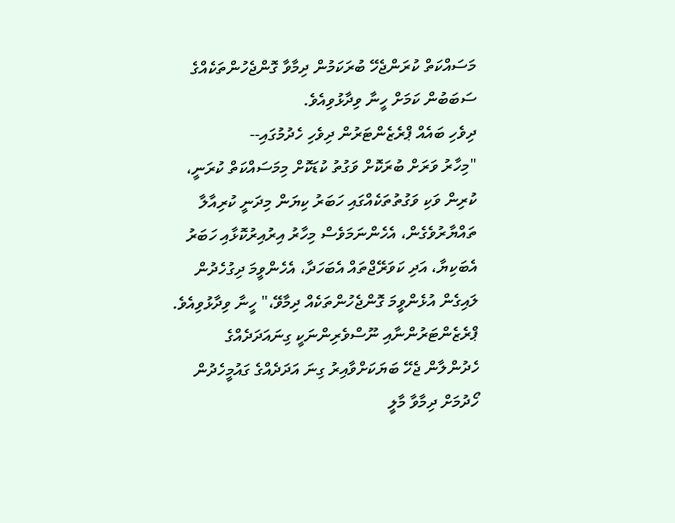މަސައްކަތް ކުރަންޖެހޭ ބުރަކަމުން ދިމާވާ ގޮންޖެހުންތަކެއްގެ ސަބަބުން ކަމަށް ހީނާ ވިދާޅުވިއެވެ.
ދިވެހި ބައެއް ޕްރެޒެންޓަރުން ދިވެހި ހެދުމުގައި--
"މިހާރު ވަރަށް ބުރަކޮށް ވަގުތު ކުޑަކޮށް މިމަސައްކަތް ކުރަނީ، ކުރިން ވަކި ވަގުތުތަކެއްގައި ހަބަރު ކިޔަން މިދަނީ ކުރިއާލާ ތައްޔާރުވެގެން، އެހެންނަމަވެސް މިހާރު އިރުއިރުކޮޅާއި ހަބަރު އެބަކިޔާ، އަދި ކަވަރޭޖްތައް އެބަހަދާ، އެހެންވީމަ ދިގުހެދުން ލައިގެން އުޅެންވީމަ ގޮންޖެހުންތަކެއް ދިމާވޭ،" ހީނާ ވިދާޅުވިއެވެ.
ޕްރެޒެންޓަރުންނާއި ނޫސްވެރިންނަކީ ގިނައަދަދެއްގެ ހެދުންލާން ޖެހޭ ބަޔަކަށްވާއިރު ގިނަ އަދަދެއްގެ ގައުމީހެދުން ހޯދުމަށް ދިމާވާ މާލީ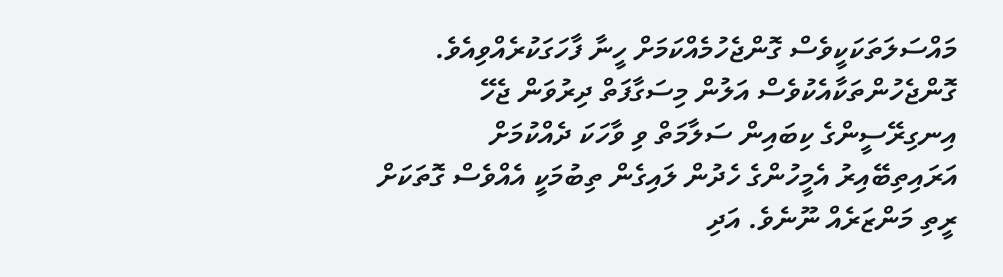މައްސަލަތަކަކީވެސް ގޮންޖެހުމެއްކަމަށް ހީނާ ފާހަގަކުރެއްވިއެވެ.
ގޮންޖެހުންތަކާއެކުވެސް އަލުން މިސަގާފަތް ދިރުވަން ޖެހޭ
އިނގިރޭސީންގެ ކިބައިން ސަލާމަތް ވި ވާހަކަ ދެއްކުމަށް އަރައިތިބޭއިރު އެމީހުންގެ ހެދުން ލައިގެން ތިބުމަކީ އެއްވެސް ގޮތަކަށް ރީތި މަންޒަރެއް ނޫނެވެ. އަދި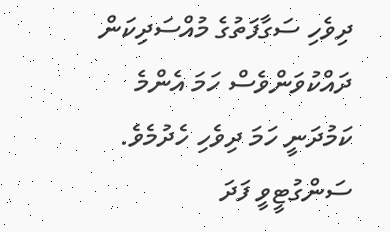ދިވެހި ސަގާފަތުގެ މުއްސަދިކަން ދައްކުވަންވެސް ހަމަ އެންމެ ކަމުދަނީ ހަމަ ދިވެހި ހެދުމެވެ.
ސަންގުޓީވީ ފަދަ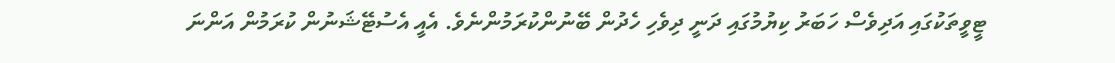ޓީވީތަކުގައި އަދިވެސް ހަބަރު ކިޔުމުގައި ދަނީ ދިވެހި ހެދުން ބޭނުންކުރަމުންނެވެ. އެއީ އެސުޓޭޝަނުން ކުރަމުން އަންނަ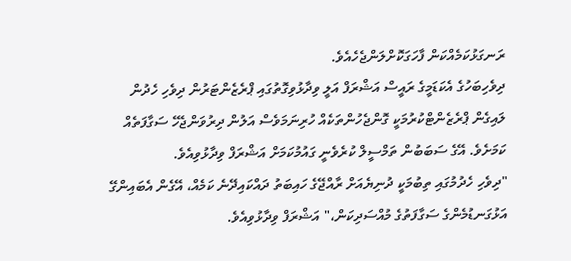ރަނގަޅުކަމެއްކަން ފާހަގަކޮށްލަންޖެހެއެވެ.
ދިވެހިބަހުގެ އެކަޑަމީގެ ރައީސް އަޝްރަފް އަލީ ވިދާޅުވިގޮތުގައި ޕްރެޒެންޓަރުން ދިވެހި ހެދުން ލައިގެން ޕްރެޒެންޓްކުރުމަކީ ގޮންޖެހުންތަކެއް ހުރިނަމަވެސް އަލުން ދިރުވަންޖެހޭ ސަގާފަތެއް ކަމަށެވެ. އޭގެ ސަބަބުން ތަމްސީލް ކުރެވެނީ ގައުމުކަމަށް އަޝްރަފް ވިދާޅުވިއެވެ.
"ދިވެހި ހެދުމުގައި ތިބުމަކީ ދުނިޔެއަށް ރާއްޖޭގެ ހައިބަތު ދައްކައިދޭނެ ކަމެއް، އޭގެން އެބައިންގޭ އަޅުގަނޑުމެންގެ ސަގާފަތުގެ މުއްސަދިކަން،" އަޝްރަފް ވިދާޅުވިއެވެ.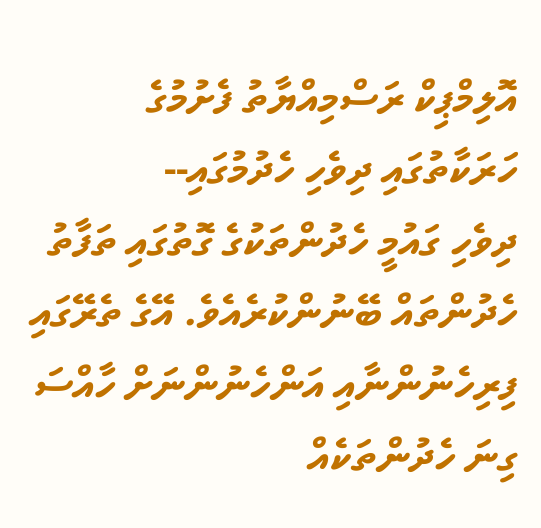އޮލިމްޕިކް ރަސްމިއްޔާތު ފެށުމުގެ ހަރަކާތުގައި ދިވެހި ހެދުމުގައި--
ދިވެހި ގައުމީ ހެދުންތަކުގެ ގޮތުގައި ތަފާތު ހެދުންތައް ބޭނުންކުރެއެވެ. އޭގެ ތެރޭގައި ފިރިހެނުންނާއި އަންހެނުންނަށް ހާއްސަ ގިނަ ހެދުންތަކެއް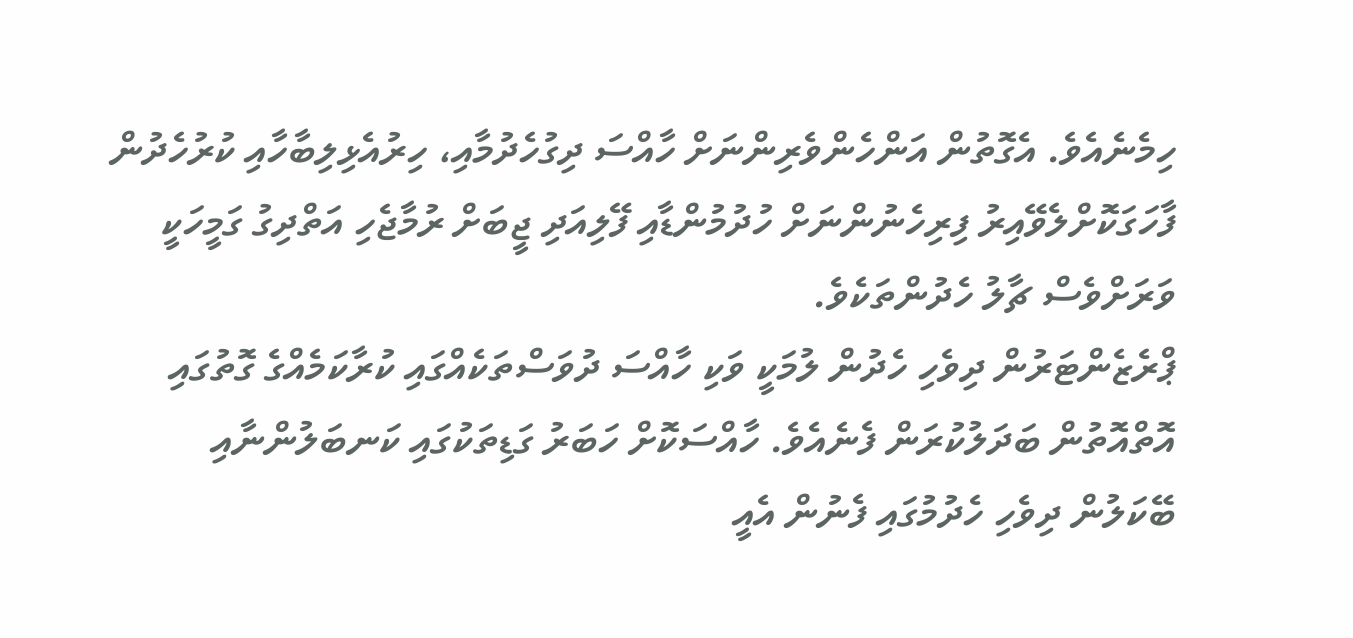ހިމެނެއެވެ. އެގޮތުން އަންހެންވެރިންނަށް ހާއްސަ ދިގުހެދުމާއި، ހިރުއެޅިލިބާހާއި ކުރުހެދުން ފާހަގަކޮށްލެވޭއިރު ފިރިހެނުންނަށް ހުދުމުންޑާއި ފޭލިއަދި ޖީބަށް ރުމާޖެހި އަތްދިގު ގަމީހަކީ ވަރަށްވެސް ޗާލު ހެދުންތަކެވެ.
ޕްރެޒެންޓަރުން ދިވެހި ހެދުން ލުމަކީ ވަކި ހާއްސަ ދުވަސްތަކެއްގައި ކުރާކަމެއްގެ ގޮތުގައި އޮތްއޮތުން ބަދަލުކުރަން ފެނެއެވެ. ހާއްސަކޮށް ހަބަރު ގަޑިތަކުގައި ކަނބަލުންނާއި ބޭކަލުން ދިވެހި ހެދުމުގައި ފެނުން އެއީ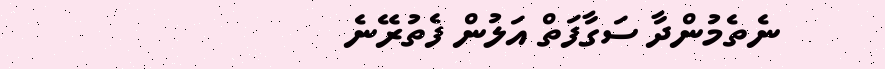ނެތެމުންދާ ސަގާފަތް އަލުން ފެތުރޭނެ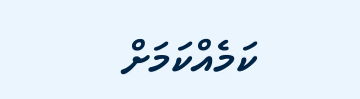ކަމެއްކަމަށް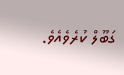ގަބޫލް ކުރެވެއެވެ.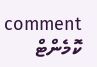comment ކޮމެންޓް